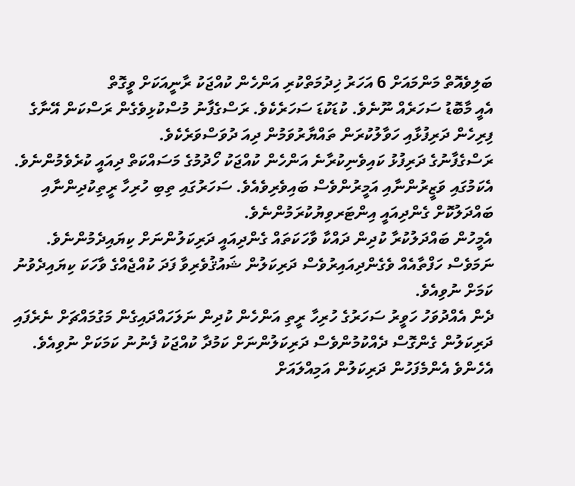ބަލިވެއޮތް މަންމައަށް 6 އަހަރު ޚިދުމަތްކުރި އަންހެން ކުއްޖަކު ރާނީއަކަށް ވީގޮތް
އެއީ މާބޮޑު ސަހަރެއް ނޫނެވެ. ކުޑަކުޑަ ސަހަރެކެވެ. ރަސްގެފާނު މުސްކުޅިވެގެން ރަސްކަން އޭނާގެ ފިރިހެން ދަރިފުޅާއި ހަވާލުކުރަން ތައްޔާރުވަމުން ދިއަ ދުވަސްވަރެކެވެ.
ރަސްގެފާނުގެ ދަރިފުޅު ކައިވެނިކުރާނެ އަންހެން ކުއްޖަކު ހޯދުމުގެ މަސައްކަތް ދިއައީ ކުރެވެމުންނެވެ. އެކަމުގައި ވަޒީރުންނާއި އަމީރުންވެސް ބައިވެރިވެއެވެ. ސަހަރުގައި ތިބި ހުރިހާ ރީތިކުދިންނާއި ބައްދަލުކޮށް ގެންދިއައީ އިންޓަރވިޔުކުރަމުންނެވެ.
އެމީހުން ބައްދަލުކުރާ ކުދިން ދައްކާ ވާހަކަތައް ގެންދިއައީ ދަރިކަލުންނަށް ކިޔައިދެމުންނެވެ. ނަމަވެސް ހަފްތާއެއް ވެގެންދިއައިރުވެސް ދަރިކަލުން ޝައުޤުވެރިވާ ފަދަ ކުއްޖެއްގެ ވާހަކަ ކިޔައިދެވުނު ކަމަށް ނުވިއެވެ.
ދެން އެއްދުވަހު ހަވީރު ސަހަރުގެ ހުރިހާ ރީތި އަންހެން ކުދިން ނަލަހައްދައިގެން މަގުމައްޗަށް ނެރެފައި ދަރިކަލުން ގެންގޮސް ދެއްކުމުންވެސް ދަރިކަލުންނަށް ކަމުދާ ކުއްޖަކު ފެނުނު ކަމަކަށް ނުވިއެވެ. އެހެންވެ އެންމެފަހުން ދަރިކަލުން އަމިއްލައަށް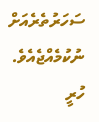ސަހަރުތެރެއަށް ނުކުމެއްޖެއެވެ.
ހުރީ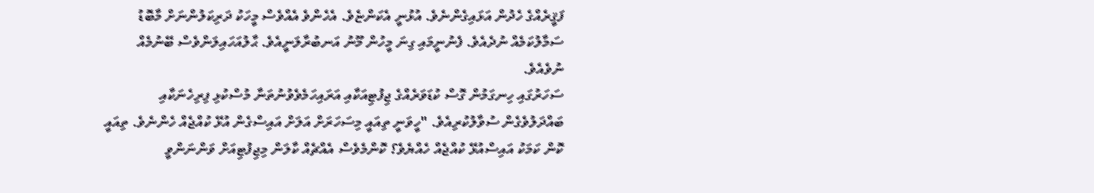ފަޤީރެއްގެ ހެދުން އަޅައިގެންނެވެ. އުޅުނީ އެކަންޏެވެ. އެހެންވެ އެއްވެސް މީހަކު ދަރިކަލުންނަށް މާބޮޑު ސަމާލުކަމެއް ނުދެއެވެ. ފެނުނީމައި ގިނަ މީހުން މޫނު އަނބުރާލަނީއެވެ. ޙާލުއަހައިލަންވެސް ބޭނުމެއް ނުވެއެވެ.
ސަހަރުގައި ހިނގަމުން ގޮސް ކުޑަވަރެއްގެ ޖިފުޓިއަކާއި އަރައިހަމެވެވުނުތަނާ މުސްކުޅި ފިރިހެނަކާއި ބައްދަލުވެގެން ސުވާލުކުރިއެވެ. "ހީވަނީ ތިއައީ މިސަހަރަށް އަލަށް އައިސްގެން އުޅޭ ކުއްޖެއް ހެންނެވެ. ތިއައީ ކޮން ކަމަކު އައިސްއުޅޭ ކުއްޖެއް ހެއްޔެވެ؟ ކޮންމެވެސް އެއްޗެއް ކާލަން މިޖިފުޓިއަށް ވަންނަންވީ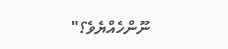ނޫންހެއްޔެވެ؟"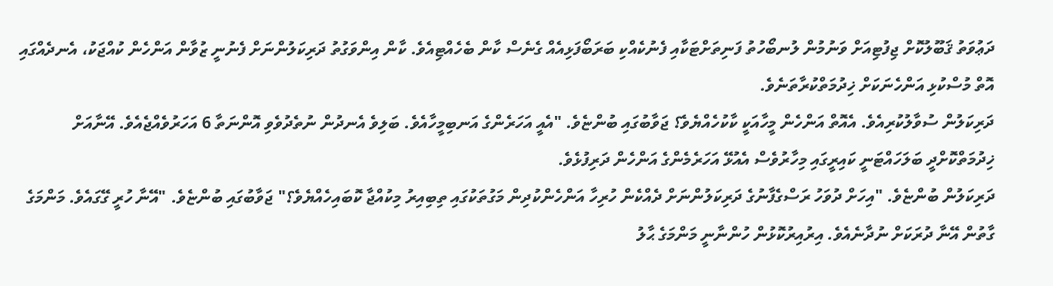ދަޢުވަތު ޤަބޫލުކޮށް ޖިފުޓިއަށް ވަނުމުން ލުނބޯހުތު ފަނިތަށްޓަކާއި ފެނުކެއްކި ބަރަބޯފަޅިއެއް ގެނެސް ކާން ބެހެއްޓިއެވެ. ކާން އިންވަގުތު ދަރިކަލުންނަށް ފެނުނީ ޒުވާން އަންހެން ކުއްޖަކު، އެނދެއްގައި އޮތް މުސްކުޅި އަންހެނަކަށް ޚިދުމަތްކުރާތަނެވެ.
ދަރިކަލުން ސުވާލުކުރިއެވެ. އެއޮތް އަންހެން މީހާއަކީ ކާކުހެއްޔެވެ؟ ޖަވާބުގައި ބުންޏެވެ. "އެއީ އަހަރެންގެ އަނބިމީހާއެވެ. ބަލިވެ އެނދުން ނުތެދުވެވި އޮންނަތާ 6 އަހަރުވެއްޖެއެވެ. އޭނާއަށް ޚިދުމަތްކޮށްދީ ބަލަހައްޓަނީ ކައިރީގައި މިހާރުވެސް އެއުޅޭ އަހަރެމެންގެ އަންހެން ދަރިފުޅެވެ.
ދަރިކަލުން ބުންޏެވެ. "އިހަށް ދުވަހު ރަސްގެފާނުގެ ދަރިކަލުންނަށް ދެއްކެން ހުރިހާ އަންހެންކުދިން މަގުތަކުގައި ތިބިއިރު މިކުއްޖާ ކޮބައިހެއްޔެވެ؟" ޖަވާބުގައި ބުންޏެވެ. "އޭނާ ހުރީ ގޭގައެވެ. މަންމަގެ ގާތުން އޭނާ ދުރަކަށް ނުދާނެއެވެ. އިރުއިރުކޮޅުން ހުންނާނީ މަންމަގެ ޙާލު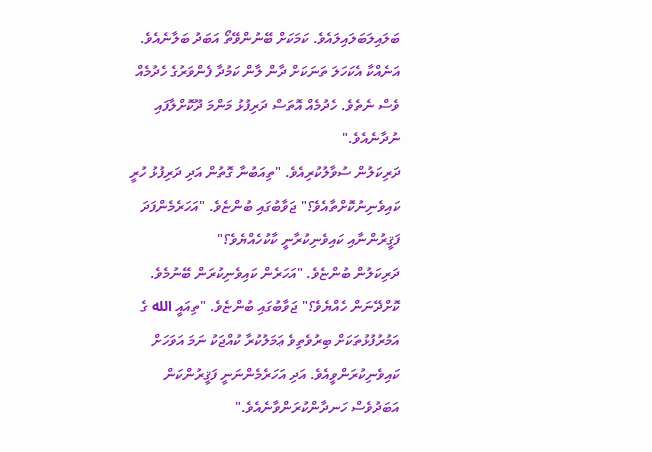ބަލައިލަބަލައިލައެވެ. ކަމަކަށް ބޭނުންވޭތޯ އަބަދު ބަލާނެއެވެ. އަނެއްކާ އެކަހަލަ ތަނަކަށް ދާން ލާން ކަމުދާ ފެންވަރުގެ ހެދުމެއް ވެސް ނެތެވެ. ހެދުމެއް އޮތަސް ދަރިފުޅު މަންމަ ދޫކޮށްލާފައި ނުދާނެއެވެ."
ދަރިކަލުން ސުވާލުކުރިއެވެ. "ތިއަބުނާ ގޮތުން އަދި ދަރިފުޅު ހުރީ ކައިވެނިނުކޮށްތާއެވެ؟" ޖަވާބުގައި ބުންޏެވެ. "އަހަރެމެންފަދަ ފަޤީރުންނާއި ކައިވެނިކުރާނީ ކާކުހެއްޔެވެ؟"
ދަރިކަލުން ބުންޏެވެ. "އަހަރެން ކައިވެނިކުރަން ބޭނުމެވެ. ކޮށްދޭނަން ހެއްޔެވެ؟" ޖަވާބުގައި ބުންޏެވެ. "ތިއައީ الله ގެ އަމުރުފުޅުތަކަށް ބިރުވެތިވެ ޢަމަލުކުރާ ކުއްޖަކު ނަމަ އަވަހަށް ކައިވެނިކުރަންވީއެވެ. އަދި އަހަރެމެންނަނީ ފަޤީރުންކަން އަބަދުވެސް ހަނދާންކުރަންވާނެއެވެ."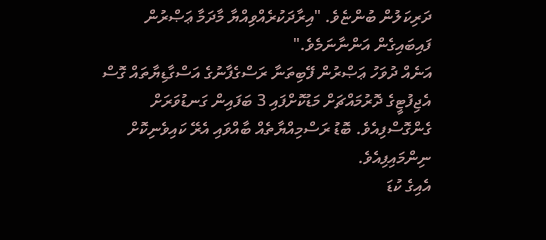ދަރިކަލުން ބުންޏެވެ. "އިރާދަކުރެއްވިއްޔާ މާދަމާ ޢަޞްރުން ފައިބައިގެން އަންނާނަމެވެ."
އަނެއް ދުވަހު ޢަޞްރުން ފޭބިތަނާ ރަސްގެފާނުގެ އަސްގާޑިޔާތައް ގޮސް އެޖިފުޓީގެ ދޮރުމައްޗަށް މަޑުކޮށްފައި 3 ބަފައިން ގަނޑުވަރަށް ގެންގޮސްފިއެވެ. ބޮޑު ރަސްމިއްޔާތެއް ބާއްވައި އެރޭ ކައިވެނިކޮށް ނިންމައިފިއެވެ.
އެއިގެ ކުޑަ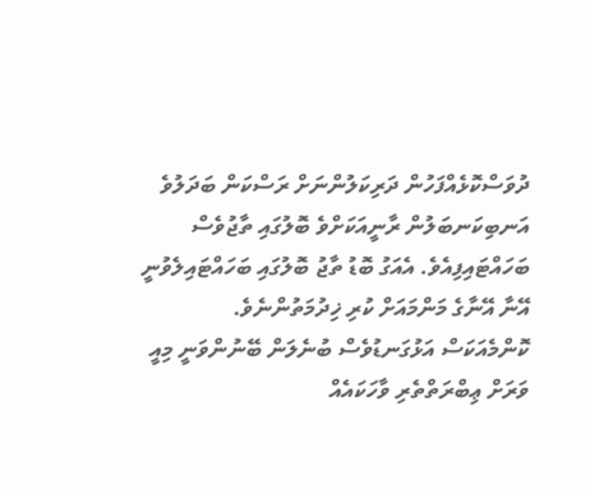ދުވަސްކޮޅެއްފަހުން ދަރިކަލުންނަށް ރަސްކަން ބަދަލުވެ އަނބިކަނބަލުން ރާނީއަކަށްވެ ބޮލުގައި ތާޖުވެސް ބަހައްޓައިފިއެވެ. އެއަގު ބޮޑު ތާޖު ބޮލުގައި ބަހައްޓައިލެވުނީ އޭނާ އޭނާގެ މަންމައަށް ކުރި ޚިދުމަތުންނެވެ.
ކޮންމެއަކަސް އަޅުގަނޑުވެސް ބުނެލަން ބޭނުންވަނީ މިއީ ވަރަށް ޢިބްރަތްތެރި ވާހަކައެއް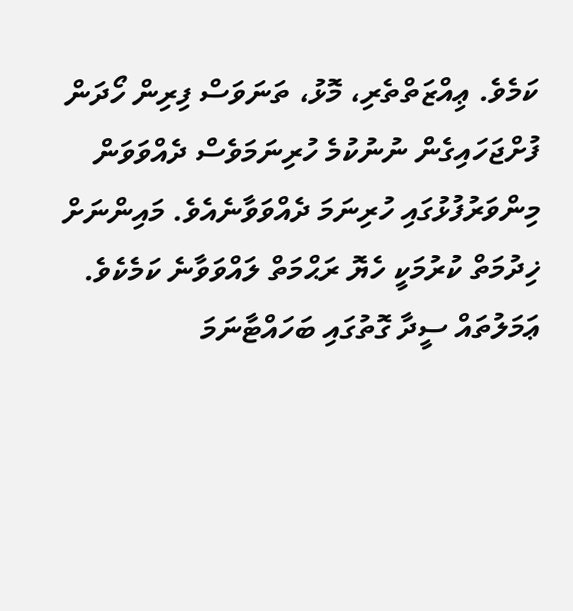ކަމެވެ. ޢިއްޒަތްތެރި، މޮޅު، ތަނަވަސް ފިރިން ހޯދަން ފުށްޖަހައިގެން ނުނުކުމެ ހުރިނަމަވެސް ދެއްވަވަން މިންވަރުފުޅުގައި ހުރިނަމަ ދެއްވަވާނެއެވެ. މައިންނަށް ޚިދުމަތް ކުރުމަކީ ހެޔޮ ރަޙްމަތް ލައްވަވާނެ ކަމެކެވެ. ޢަމަލުތައް ސީދާ ގޮތުގައި ބަހައްޓާނަމަ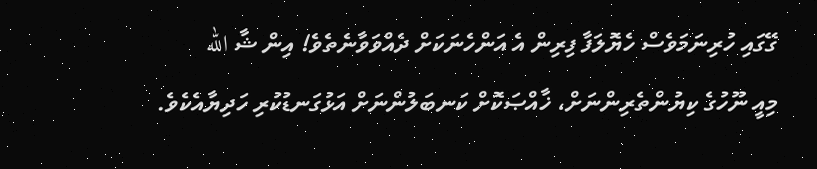ގޭގައި ހުރިނަމަވެސް ހެޔޮލަފާ ފިރިން އެ އަންހެނަކަށް ދެއްވަވާނެތެވެ! އިން ޝާ الله
މިއީ ނޫހުގެ ކިޔުންތެރިންނަށް، ޚާއްޞަކޮށް ކަނބަލުންނަށް އަޅުގަނޑުކުރި ހަދިޔާއެކެވެ.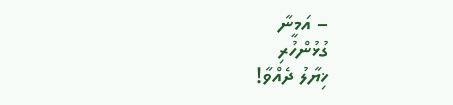– އަމީނާ
ގުޅުންހުރި
ޚިޔާލު ދެއްވާ!